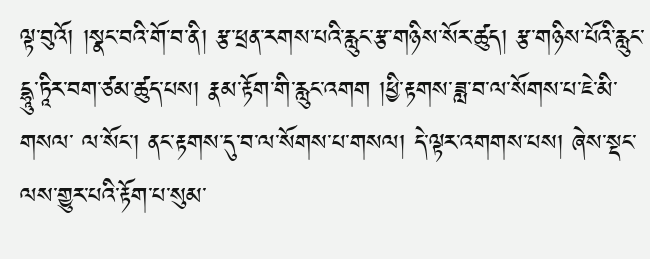ལྟ་བུའོ། །སྣང་བའི་གོ་བ་ནི། རྩ་ཕྲན་རགས་པའི་རླུང་རྩ་གཉིས་སོར་ཚུད། རྩ་གཉིས་པོའི་རླུང་དྷཱུ་ཏཱིར་བག་ཙམ་ཚུད་པས། རྣམ་རྟོག་གི་རླུང་འགག །ཕྱི་རྟགས་ཟླ་བ་ལ་སོགས་པ་ཇེ་མི་གསལ་ ལ་སོང་། ནང་རྟགས་དུ་བ་ལ་སོགས་པ་གསལ། དེ་ལྟར་འགགས་པས། ཞེས་སྡང་ལས་གྱུར་པའི་རྟོག་པ་སུམ་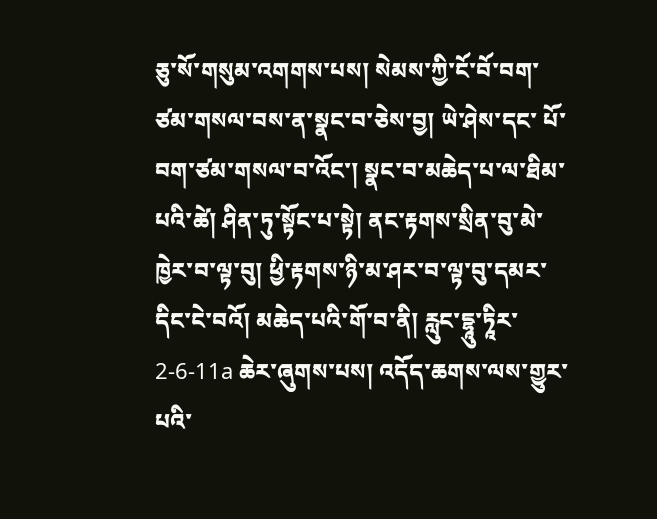ཅུ་སོ་གསུམ་འགགས་པས། སེམས་ཀྱི་ངོ་བོ་བག་ཙམ་གསལ་བས་ན་སྣང་བ་ཅེས་བྱ། ཡེ་ཤེས་དང་ པོ་བག་ཙམ་གསལ་བ་འོང་། སྣང་བ་མཆེད་པ་ལ་ཐིམ་པའི་ཚེ། ཤིན་ཏུ་སྟོང་པ་སྟེ། ནང་རྟགས་སྲིན་བུ་མེ་ཁྱེར་བ་ལྟ་བུ། ཕྱི་རྟགས་ཉི་མ་ཤར་བ་ལྟ་བུ་དམར་དིང་ངེ་བའོ། མཆེད་པའི་གོ་བ་ནི། རླུང་དྷཱུ་ཏཱིར་ 2-6-11a ཆེར་ཞུགས་པས། འདོད་ཆགས་ལས་གྱུར་པའི་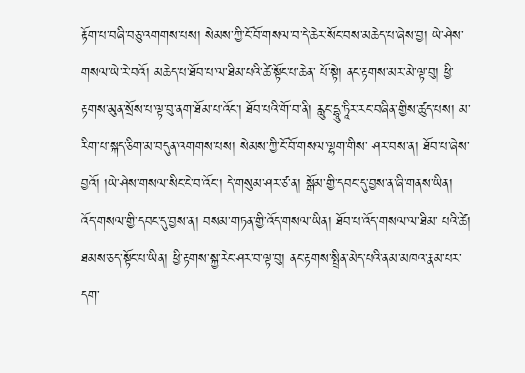རྟོག་པ་བཞི་བཅུ་འགགས་པས། སེམས་ཀྱི་ངོ་བོ་གསལ་བ་དེ་ཆེར་སོང་བས་མཆེད་པ་ཞེས་བྱ། ཡེ་ཤེས་གསལ་ཡེ་རེ་བའོ། མཆེད་པ་ཐོབ་པ་ལ་ཐིམ་པའི་ཚེ་སྟོང་པ་ཆེན་ པོ་སྟེ། ནང་རྟགས་མར་མེ་ལྟ་བུ། ཕྱི་རྟགས་མུན་སྲོས་པ་ལྟ་བུ་ནག་ཐོམ་པ་འོང་། ཐོབ་པའི་གོ་བ་ནི། རླུང་དྷཱུ་ཏཱིར་རང་བཞིན་གྱིས་ཚུད་པས། མ་རིག་པ་སྐད་ཅིག་མ་བདུན་འགགས་པས། སེམས་ཀྱི་ངོ་བོ་གསལ་ལྷག་གིས་ ཤར་བས་ན། ཐོབ་པ་ཞེས་བྱའོ། །ཡེ་ཤེས་གསལ་སིང་ངེ་བ་འོང་། དེ་གསུམ་ཤར་ཙ་ན། སྒོམ་གྱི་དབང་དུ་བྱས་ན་ཞི་གནས་ཡིན། འོད་གསལ་གྱི་དབང་དུ་བྱས་ན། བསམ་གཏན་གྱི་འོད་གསལ་ཡིན། ཐོབ་པ་འོད་གསལ་ལ་ཐིམ་ པའི་ཚེ། ཐམས་ཅད་སྟོང་པ་ཡིན། ཕྱི་རྟགས་སྐྱ་རེང་ཤར་བ་ལྟ་བུ། ནང་རྟགས་སྤྲིན་མེད་པའི་ནམ་མཁའ་རྣམ་པར་དག་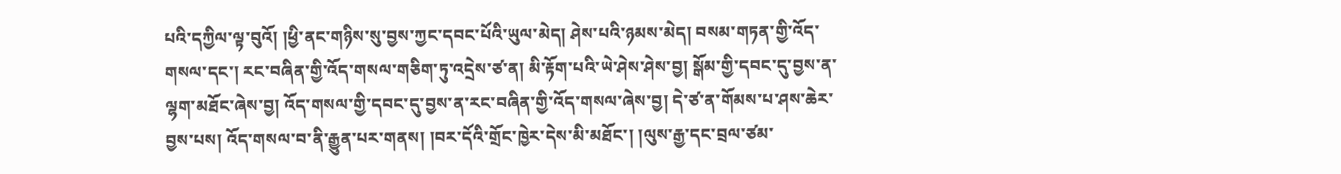པའི་དཀྱིལ་ལྟ་བུའོ། །ཕྱི་ནང་གཉིས་སུ་བྱས་ཀྱང་དབང་པོའི་ཡུལ་མེད། ཤེས་པའི་ཉམས་མེད། བསམ་གཏན་གྱི་འོད་གསལ་དང་། རང་བཞིན་གྱི་འོད་གསལ་གཅིག་ཏུ་འདྲེས་ཙ་ན། མི་རྟོག་པའི་ཡེ་ཤེས་ཤེས་བྱ། སྒོམ་གྱི་དབང་དུ་བྱས་ན་ལྷག་མཐོང་ཞེས་བྱ། འོད་གསལ་གྱི་དབང་དུ་བྱས་ན་རང་བཞིན་གྱི་འོད་གསལ་ཞེས་བྱ། དེ་ཙ་ན་གོམས་པ་ཤས་ཆེར་བྱས་པས། འོད་གསལ་བ་ནི་རྒྱུན་པར་གནས། །བར་དོའི་གྲོང་ཁྱེར་དེས་མི་མཐོང་། །ལུས་རྒྱ་དང་བྲལ་ཙམ་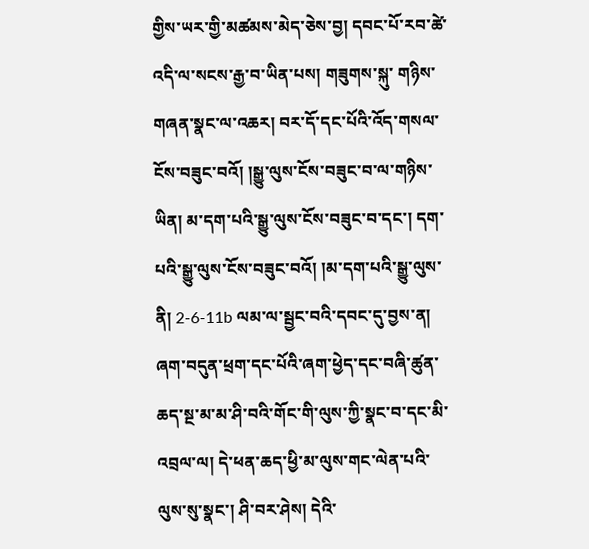གྱིས་ཡར་གྱི་མཚམས་མེད་ཅེས་བྱ། དབང་པོ་རབ་ཚེ་འདི་ལ་སངས་རྒྱ་བ་ཡིན་པས། གཟུགས་སྐུ་ གཉིས་གཞན་སྣང་ལ་འཆར། བར་དོ་དང་པོའི་འོད་གསལ་ངོས་བཟུང་བའོ། །སྒྱུ་ལུས་ངོས་བཟུང་བ་ལ་གཉིས་ཡིན། མ་དག་པའི་སྒྱུ་ལུས་ངོས་བཟུང་བ་དང་། དག་པའི་སྒྱུ་ལུས་ངོས་བཟུང་བའོ། །མ་དག་པའི་སྒྱུ་ལུས་ནི། 2-6-11b ལམ་ལ་སྦྱང་བའི་དབང་དུ་བྱས་ན། ཞག་བདུན་ཕྲག་དང་པོའི་ཞག་ཕྱེད་དང་བཞི་ཚུན་ཆད་སྔ་མ་མ་ཤི་བའི་གོང་གི་ལུས་ཀྱི་སྣང་བ་དང་མི་འབྲལ་ལ། དེ་ཕན་ཆད་ཕྱི་མ་ལུས་གང་ལེན་པའི་ལུས་སུ་སྣང་། ཤི་བར་ཤེས། དེའི་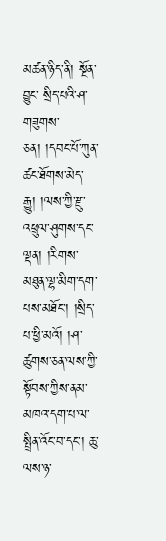མཚན་ཉིད་ནི། སྔོན་བྱུང་ སྲིད་པའི་ཤ་གཟུགས་ཅན། །དབང་པོ་ཀུན་ཚང་ཐོགས་མེད་རྒྱུ། །ལས་ཀྱི་རྫུ་འཕྲུལ་ཤུགས་དང་ལྡན། །རིགས་མཐུན་ལྷ་མིག་དག་པས་མཐོང་། །སྲིད་པ་ཕྱི་མའོ། །ཤ་ཚུགས་ཅན་ལས་ཀྱི་སྟོབས་ཀྱིས་ནམ་མཁའ་དག་པ་ལ་སྤྲིན་འོང་བ་དང་། ཆུ་ལས་ཉ་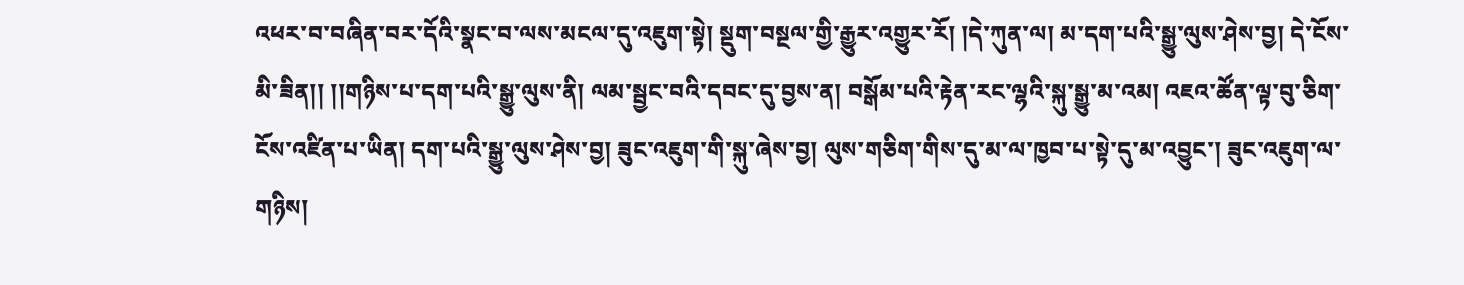འཕར་བ་བཞིན་བར་དོའི་སྣང་བ་ལས་མངལ་དུ་འཇུག་སྟེ། སྡུག་བསྔལ་གྱི་རྒྱུར་འགྱུར་རོ། །དེ་ཀུན་ལ། མ་དག་པའི་སྒྱུ་ལུས་ཤེས་བྱ། དེ་ངོས་མི་ཟིན།། །།གཉིས་པ་དག་པའི་སྒྱུ་ལུས་ནི། ལམ་སྦྱང་བའི་དབང་དུ་བྱས་ན། བསྒོམ་པའི་རྟེན་རང་ལྷའི་སྐུ་སྒྱུ་མ་འམ། འཇའ་ཚོན་ལྟ་བུ་ཅིག་ངོས་འཛིན་པ་ཡིན། དག་པའི་སྒྱུ་ལུས་ཤེས་བྱ། ཟུང་འཇུག་གི་སྐུ་ཞེས་བྱ། ལུས་གཅིག་གིས་དུ་མ་ལ་ཁྱབ་པ་སྟེ་དུ་མ་འབྱུང་། ཟུང་འཇུག་ལ་གཉིས།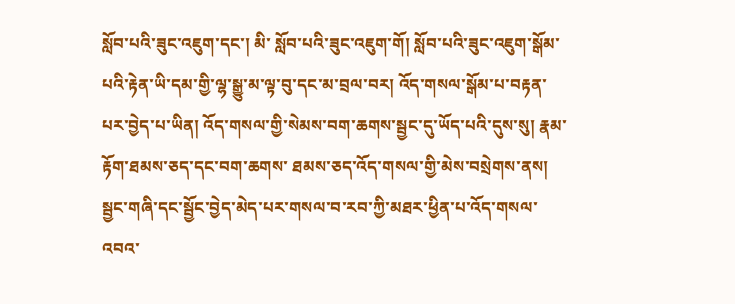སློབ་པའི་ཟུང་འཇུག་དང་། མི་ སློབ་པའི་ཟུང་འཇུག་གོ། སློབ་པའི་ཟུང་འཇུག་སྒོམ་པའི་རྟེན་ཡི་དམ་གྱི་ལྷ་སྒྱུ་མ་ལྟ་བུ་དང་མ་བྲལ་བར། འོད་གསལ་སྒོམ་པ་བརྟན་པར་བྱེད་པ་ཡིན། འོད་གསལ་གྱི་སེམས་བག་ཆགས་སྦྱང་དུ་ཡོད་པའི་དུས་སུ། རྣམ་རྟོག་ཐམས་ཅད་དང་བག་ཆགས་ ཐམས་ཅད་འོད་གསལ་གྱི་མེས་བསྲེགས་ནས། སྦྱང་གཞི་དང་སྦྱོང་བྱེད་མེད་པར་གསལ་བ་རབ་ཀྱི་མཐར་ཕྱིན་པ་འོད་གསལ་འབའ་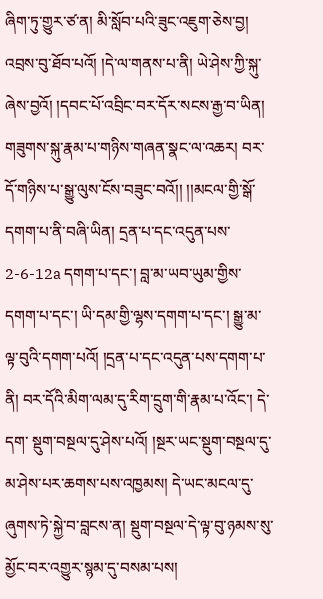ཞིག་ཏུ་གྱུར་ཙ་ན། མི་སློབ་པའི་ཟུང་འཇུག་ཅེས་བྱ། འབྲས་བུ་ཐོབ་པའོ། །དེ་ལ་གནས་པ་ནི། ཡེ་ཤེས་ཀྱི་སྐུ་ ཞེས་བྱའོ། །དབང་པོ་འབྲིང་བར་དོར་སངས་རྒྱ་བ་ཡིན། གཟུགས་སྐུ་རྣམ་པ་གཉིས་གཞན་སྣང་ལ་འཆར། བར་དོ་གཉིས་པ་སྒྱུ་ལུས་ངོས་བཟུང་བའོ།། །།མངལ་གྱི་སྒོ་དགག་པ་ནི་བཞི་ཡིན། དྲན་པ་དང་འདུན་པས་ 2-6-12a དགག་པ་དང་། བླ་མ་ཡབ་ཡུམ་གྱིས་དགག་པ་དང་། ཡི་དམ་གྱི་ལྷས་དགག་པ་དང་། སྒྱུ་མ་ལྟ་བུའི་དགག་པའོ། །དྲན་པ་དང་འདུན་པས་དགག་པ་ནི། བར་དོའི་མིག་ལམ་དུ་རིག་དྲུག་གི་རྣམ་པ་འོང་། དེ་དག་ སྡུག་བསྔལ་དུ་ཤེས་པའོ། །སྔར་ཡང་སྡུག་བསྔལ་དུ་མ་ཤེས་པར་ཆགས་པས་འཁྱམས། དེ་ཡང་མངལ་དུ་ཞུགས་ཏེ་སྐྱེ་བ་བླངས་ན། སྡུག་བསྔལ་དེ་ལྟ་བུ་ཉམས་སུ་མྱོང་བར་འགྱུར་སྙམ་དུ་བསམ་པས།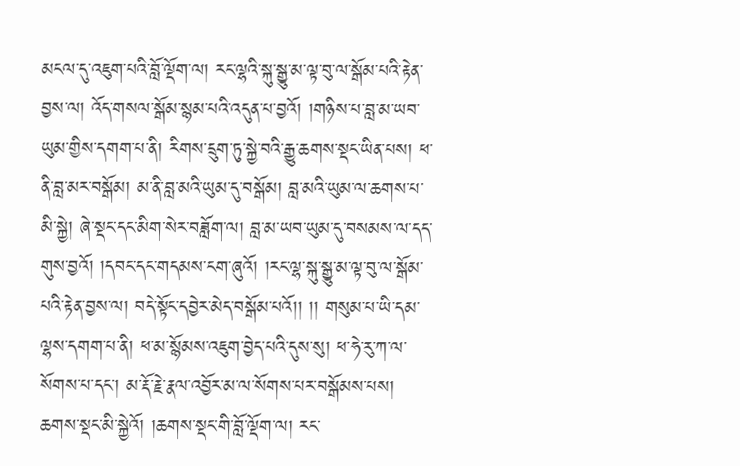མངལ་དུ་འཇུག་པའི་བློ་ལྡོག་ལ། རང་ལྷའི་སྐུ་སྒྱུ་མ་ལྟ་བུ་ལ་སྒོམ་པའི་རྟེན་བྱས་ལ། འོད་གསལ་སྒོམ་སྙམ་པའི་འདུན་པ་བྱའོ། །གཉིས་པ་བླ་མ་ཡབ་ཡུམ་གྱིས་དགག་པ་ནི། རིགས་དྲུག་ཏུ་སྐྱེ་བའི་རྒྱུ་ཆགས་སྡང་ཡིན་པས། ཕ་ནི་བླ་མར་བསྒོམ། མ་ནི་བླ་མའི་ཡུམ་དུ་བསྒོམ། བླ་མའི་ཡུམ་ལ་ཆགས་པ་མི་སྐྱེ། ཞེ་སྡང་དང་མིག་སེར་བཟློག་ལ། བླ་མ་ཡབ་ཡུམ་དུ་བསམས་ལ་དད་གུས་བྱའོ། །དབང་དང་གདམས་ངག་ཞུའོ། །རང་ལྷ་སྐུ་སྒྱུ་མ་ལྟ་བུ་ལ་སྒོམ་པའི་རྟེན་བྱས་ལ། བདེ་སྟོང་དབྱེར་མེད་བསྒོམ་པའོ།། །། གསུམ་པ་ཡི་དམ་ལྷས་དགག་པ་ནི། ཕ་མ་སྙོམས་འཇུག་བྱེད་པའི་དུས་སུ། ཕ་ཧེ་རུ་ཀ་ལ་སོགས་པ་དང་། མ་རྡོ་རྗེ་རྣལ་འབྱོར་མ་ལ་སོགས་པར་བསྒོམས་པས། ཆགས་སྡང་མི་སྐྱེའོ། །ཆགས་སྡང་གི་བློ་ལྡོག་ལ། རང་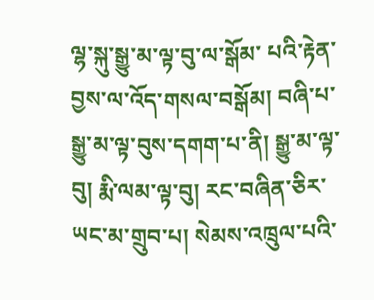ལྷ་སྐུ་སྒྱུ་མ་ལྟ་བུ་ལ་སྒོམ་ པའི་རྟེན་བྱས་ལ་འོད་གསལ་བསྒོམ། བཞི་པ་སྒྱུ་མ་ལྟ་བུས་དགག་པ་ནི། སྒྱུ་མ་ལྟ་བུ། རྨི་ལམ་ལྟ་བུ། རང་བཞིན་ཅིར་ཡང་མ་གྲུབ་པ། སེམས་འཁྲུལ་པའི་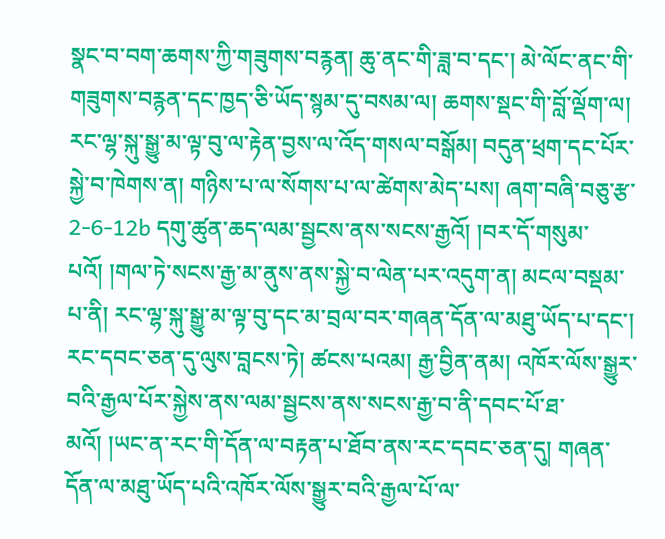སྣང་བ་བག་ཆགས་ཀྱི་གཟུགས་བརྙན། ཆུ་ནང་གི་ཟླ་བ་དང་། མེ་ལོང་ནང་གི་ གཟུགས་བརྙན་དང་ཁྱད་ཅི་ཡོད་སྙམ་དུ་བསམ་ལ། ཆགས་སྡང་གི་བློ་ལྡོག་ལ། རང་ལྷ་སྐུ་སྒྱུ་མ་ལྟ་བུ་ལ་རྟེན་བྱས་ལ་འོད་གསལ་བསྒོམ། བདུན་ཕྲག་དང་པོར་སྐྱེ་བ་ཁེགས་ན། གཉིས་པ་ལ་སོགས་པ་ལ་ཚེགས་མེད་པས། ཞག་བཞི་བཅུ་རྩ་ 2-6-12b དགུ་ཚུན་ཆད་ལམ་སྦྱངས་ནས་སངས་རྒྱའོ། །བར་དོ་གསུམ་པའོ། །གལ་ཏེ་སངས་རྒྱ་མ་ནུས་ནས་སྐྱེ་བ་ལེན་པར་འདུག་ན། མངལ་བསྡམ་པ་ནི། རང་ལྷ་སྐུ་སྒྱུ་མ་ལྟ་བུ་དང་མ་བྲལ་བར་གཞན་དོན་ལ་མཐུ་ཡོད་པ་དང་། རང་དབང་ཅན་དུ་ལུས་བླངས་ཏེ། ཚངས་པའམ། རྒྱ་བྱིན་ནམ། འཁོར་ལོས་སྒྱུར་བའི་རྒྱལ་པོར་སྐྱེས་ནས་ལམ་སྦྱངས་ནས་སངས་རྒྱ་བ་ནི་དབང་པོ་ཐ་མའོ། །ཡང་ན་རང་གི་དོན་ལ་བརྟན་པ་ཐོབ་ནས་རང་དབང་ཅན་དུ། གཞན་དོན་ལ་མཐུ་ཡོད་པའི་འཁོར་ལོས་སྒྱུར་བའི་རྒྱལ་པོ་ལ་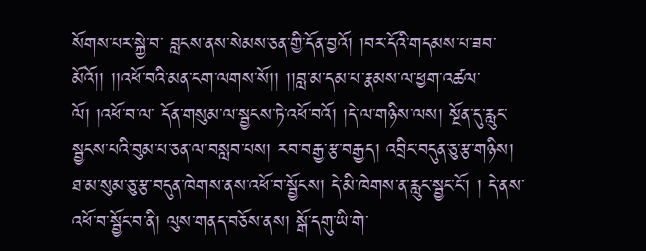སོགས་པར་སྐྱེ་བ་ བླངས་ནས་སེམས་ཅན་གྱི་དོན་བྱའོ། །བར་དོའི་གདམས་པ་ཟབ་མོའོ།། །།འཕོ་བའི་མན་ངག་ལགས་སོ།། །།བླ་མ་དམ་པ་རྣམས་ལ་ཕྱག་འཚལ་ལོ། །འཕོ་བ་ལ་ དོན་གསུམ་ལ་སྦྱངས་ཏེ་འཕོ་བའོ། །དེ་ལ་གཉིས་ལས། སྔོན་དུ་རླུང་སྦྱངས་པའི་བུམ་པ་ཅན་ལ་བསླབ་པས། རབ་བརྒྱ་རྩ་བརྒྱད། འབྲིང་བདུན་ཅུ་རྩ་གཉིས། ཐ་མ་སུམ་ཅུ་རྩ་བདུན་ཁེགས་ནས་འཕོ་བ་སྦྱོངས། དེ་མི་ཁེགས་ན་རླུང་སྦྱང་ངོ་། ། དེ་ནས་འཕོ་བ་སྦྱོང་བ་ནི། ལུས་གནད་བཅོས་ནས། སྒོ་དགུ་ཡི་གེ་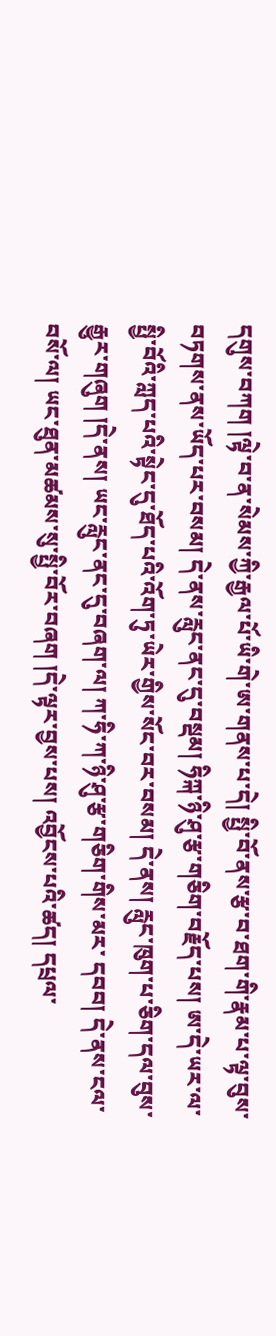དགུས་བཀག །ལྟེ་བ་ན་སེམས་ཀྱི་རྒྱལ་པོ་ཡི་གེ་ཨ་གནས་པ་དེ། སྤྱི་བོ་ནས་རྩ་བ་ཐག་གི་རྣམ་པ་ལྟ་བུས་བཏགས་ནས་ཡོད་པར་བསམ། དེ་ནས་རླུང་ནང་དུ་བསྡམ། ཧིཀྐ་ཉི་ཤུ་རྩ་གཅིག་བརྗོད་པས། ཨ་དེ་ཡར་ལ་སྤྱི་བོའི་ཀླད་པའི་སྟེང་དུ་ཐོད་པའི་འོག་ཏུ་ཡེར་གྱིས་སོང་བར་བསམ། དེ་ནས། རླུང་ཁུག་པ་ཅིག་དལ་བུས་རྒྱུར་གཞུག །དེ་ནས། ཡང་རླུང་ནང་དུ་བཞག་ལ། ཀ་ཧི་ཀ་ཉི་ཤུ་རྩ་གཅིག་གིས་མར་ དབབ། དེ་ནས་ངལ་བསོ་ལ། ཡང་ཐུན་མཚམས་སུ་སྤྱི་བོར་བཞག །དེ་ལྟར་བྱས་པས། འབྱོངས་པའི་ཚད། དཔྲལ་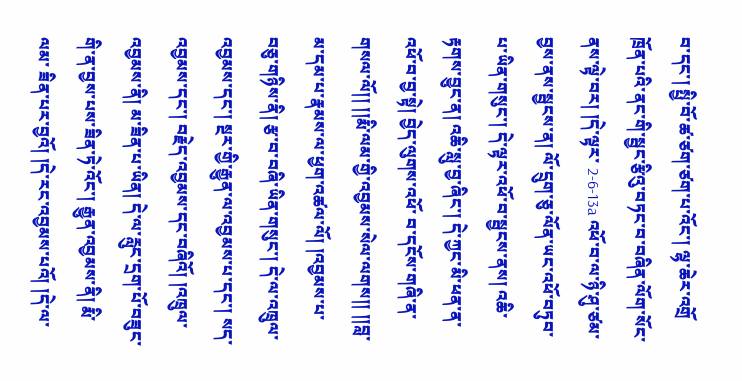བ་དང་། སྤྱི་བོ་ཚ་ཙག་ཙག་པ་འོང་། ལྷ་ཆེར་འགྲོ ཁྲོན་པའི་ནང་གི་སྦྱང་རྩིའུ་བཏང་བ་བཞིན་ལོག་སོང་ནས་ལྟེ་བར། །དེ་ལྟར་ 2-6-13a འཕོ་བ་ལ་ཉི་ཤུ་ཙམ་བྱས་ནས་སྦྱངས་ན། ལོ་དྲུག་ཅུ་ལོན་ཡང་འཕོ་བཏུབ་པ་ཡིན་གསུང་། དེ་ལྟར་འཕོ་བ་སྦྱངས་ནས། འཆི་རྟགས་བྱུང་ན། འཆི་སླུ་བྱ་ཞིང་། དེ་ཀྱང་མི་ཕན་ན་འཕོ་བ་བྱ་སྟེ། བྱེད་ལུགས་འཕོ་ བ་དངོས་གཞི་ན་གསལ་ལོ།། །།རྨི་ལམ་གྱི་འབྱམས་སེལ་ལགས།། །།བླ་མ་དམ་པ་རྣམས་ལ་ཕྱག་འཚལ་ལོ། །འབྱམས་པ་བཅུ་གཉིས་ནི། རྩ་བ་བཞི་ཡིན་གསུང་། དེ་ལ་འཁྲུལ་འབྱམས་དང་། སྔར་གྱི་རྒྱུན་ལ་འབྱམས་པ་དང་། སད་འབྱམས་དང་། བརྗེད་འབྱམས་དང་བཞིའོ། །འཁྲུལ་འབྱམས་ནི། མ་ཟིན་པ་ཡིན། དེ་ལ་རླུང་དྲག་པོ་བཟུང་གི་ན་བྱས་པས་ཟིན་ཏེ་འོང་། རྒྱུན་འབྱམས་ནི། རྨི་ལམ་ ཟིན་པར་བྱའོ། །དེ་རང་འབྱམས་པའོ། །དེ་ལ་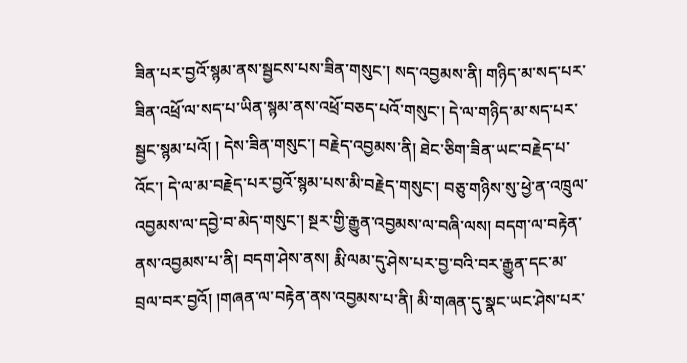ཟིན་པར་བྱའོ་སྙམ་ནས་སྦྱངས་པས་ཟིན་གསུང་། སད་འབྱམས་ནི། གཉིད་མ་སད་པར་ཟིན་འཕྲོ་ལ་སད་པ་ཡིན་སྙམ་ནས་འཕྲོ་བཅད་པའོ་གསུང་། དེ་ལ་གཉིད་མ་སད་པར་སྦྱང་སྙམ་པའོ། ། དེས་ཟིན་གསུང་། བརྗེད་འབྱམས་ནི། ཐེང་ཅིག་ཟིན་ཡང་བརྗེད་པ་འོང་། དེ་ལ་མ་བརྗེད་པར་བྱའོ་སྙམ་པས་མི་བརྗེད་གསུང་། བཅུ་གཉིས་སུ་ཕྱེ་ན་འཁྲུལ་འབྱམས་ལ་དབྱེ་བ་མེད་གསུང་། སྔར་གྱི་རྒྱུན་འབྱམས་ལ་བཞི་ལས། བདག་ལ་བརྟེན་ ནས་འབྱམས་པ་ནི། བདག་ཤེས་ནས། རྨི་ལམ་དུ་ཤེས་པར་བྱ་བའི་བར་རྒྱུན་དང་མ་བྲལ་བར་བྱའོ། །གཞན་ལ་བརྟེན་ནས་འབྱམས་པ་ནི། མི་གཞན་དུ་སྣང་ཡང་ཤེས་པར་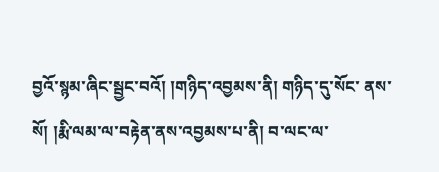བྱའོ་སྙམ་ཞིང་སྦྱང་བའོ། །གཉིད་འབྱམས་ནི། གཉིད་དུ་སོང་ ནས་སོ། །རྨི་ལམ་ལ་བརྟེན་ནས་འབྱམས་པ་ནི། བ་ལང་ལ་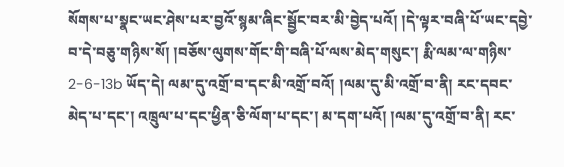སོགས་པ་སྣང་ཡང་ཤེས་པར་བྱའོ་སྙམ་ཞིང་སྦྱོང་བར་མི་བྱེད་པའོ། །དེ་ལྟར་བཞི་པོ་ཡང་དབྱེ་བ་དེ་བཅུ་གཉིས་སོ། །བཅོས་ལུགས་གོང་གི་བཞི་པོ་ལས་མེད་གསུང་། རྨི་ལམ་ལ་གཉིས་ 2-6-13b ཡོད་དེ། ལམ་དུ་འགྲོ་བ་དང་མི་འགྲོ་བའོ། །ལམ་དུ་མི་འགྲོ་བ་ནི། རང་དབང་མེད་པ་དང་། འཁྲུལ་པ་དང་ཕྱིན་ཅི་ལོག་པ་དང་། མ་དག་པའོ། །ལམ་དུ་འགྲོ་བ་ནི། རང་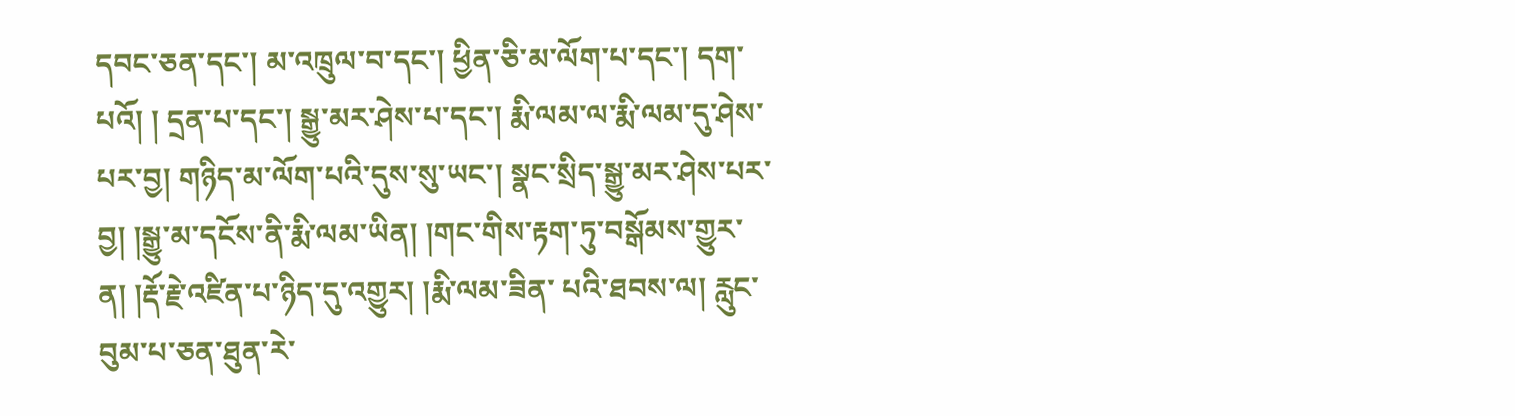དབང་ཅན་དང་། མ་འཁྲུལ་བ་དང་། ཕྱིན་ཅི་མ་ལོག་པ་དང་། དག་པའོ། ། དྲན་པ་དང་། སྒྱུ་མར་ཤེས་པ་དང་། རྨི་ལམ་ལ་རྨི་ལམ་དུ་ཤེས་པར་བྱ། གཉིད་མ་ལོག་པའི་དུས་སུ་ཡང་། སྣང་སྲིད་སྒྱུ་མར་ཤེས་པར་བྱ། །སྒྱུ་མ་དངོས་ནི་རྨི་ལམ་ཡིན། །གང་གིས་རྟག་ཏུ་བསྒོམས་གྱུར་ན། །རྡོ་རྗེ་འཛིན་པ་ཉིད་དུ་འགྱུར། །རྨི་ལམ་ཟིན་ པའི་ཐབས་ལ། རླུང་བུམ་པ་ཅན་ཐུན་རེ་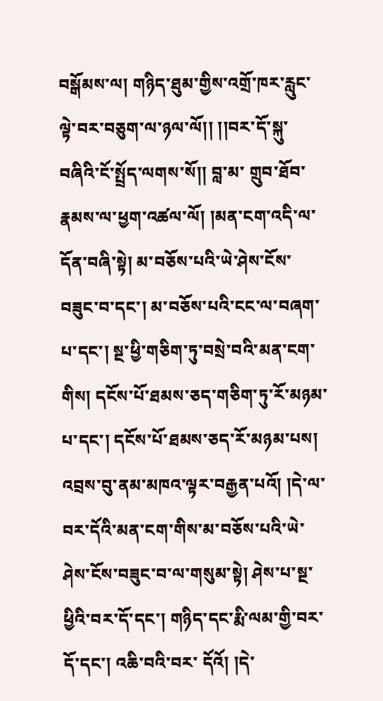བསྒོམས་ལ། གཉིད་ཐུམ་གྱིས་འགྲོ་ཁར་རླུང་ལྟེ་བར་བཅུག་ལ་ཉལ་ལོ།། །།བར་དོ་སྐུ་བཞིའི་ངོ་སྤྲོད་ལགས་སོ།། བླ་མ་ གྲུབ་ཐོབ་རྣམས་ལ་ཕྱག་འཚལ་ལོ། །མན་ངག་འདི་ལ་དོན་བཞི་སྟེ། མ་བཅོས་པའི་ཡེ་ཤེས་ངོས་བཟུང་བ་དང་། མ་བཅོས་པའི་ངང་ལ་བཞག་པ་དང་། སྔ་ཕྱི་གཅིག་ཏུ་བསྲེ་བའི་མན་ངག་གིས། དངོས་པོ་ཐམས་ཅད་གཅིག་ཏུ་རོ་མཉམ་པ་དང་། དངོས་པོ་ཐམས་ཅད་རོ་མཉམ་པས། འབྲས་བུ་ནམ་མཁའ་ལྟར་བརྒྱན་པའོ། །དེ་ལ་བར་དོའི་མན་ངག་གིས་མ་བཅོས་པའི་ཡེ་ཤེས་ངོས་བཟུང་བ་ལ་གསུམ་སྟེ། ཤེས་པ་སྔ་ཕྱིའི་བར་དོ་དང་། གཉིད་དང་རྨི་ལམ་གྱི་བར་དོ་དང་། འཆི་བའི་བར་ དོའོ། །དེ་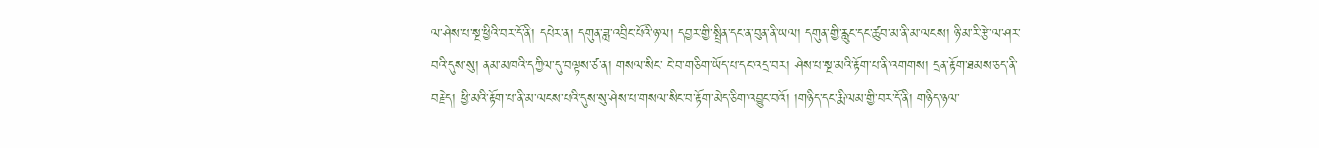ལ་ཤེས་པ་སྔ་ཕྱིའི་བར་དོ་ནི། དཔེར་ན། དགུན་ཟླ་འབྲིང་པོའི་ཉ་ལ། དབྱར་གྱི་སྤྲིན་དང་ན་བུན་ནི་ཡལ། དགུན་གྱི་རླུང་དང་ཚུབ་མ་ནི་མ་ལངས། ཉི་མ་རི་རྩེ་ལ་ཤར་བའི་དུས་སུ། ནམ་མཁའི་དཀྱིལ་དུ་བལྟས་ཙ་ན། གསལ་སིང་ ངེ་བ་གཅིག་ཡོད་པ་དང་འདྲ་བར། ཤེས་པ་སྔ་མའི་རྟོག་པ་ནི་འགགས། དྲན་རྟོག་ཐམས་ཅད་ནི་བརྗེད། ཕྱི་མའི་རྟོག་པ་ནི་མ་ལངས་པའི་དུས་སུ་ཤེས་པ་གསལ་སིང་བ་རྟོག་མེད་ཅིག་འབྱུང་བའོ། །གཉིད་དང་རྨི་ལམ་གྱི་བར་དོ་ནི། གཉིད་ཉལ་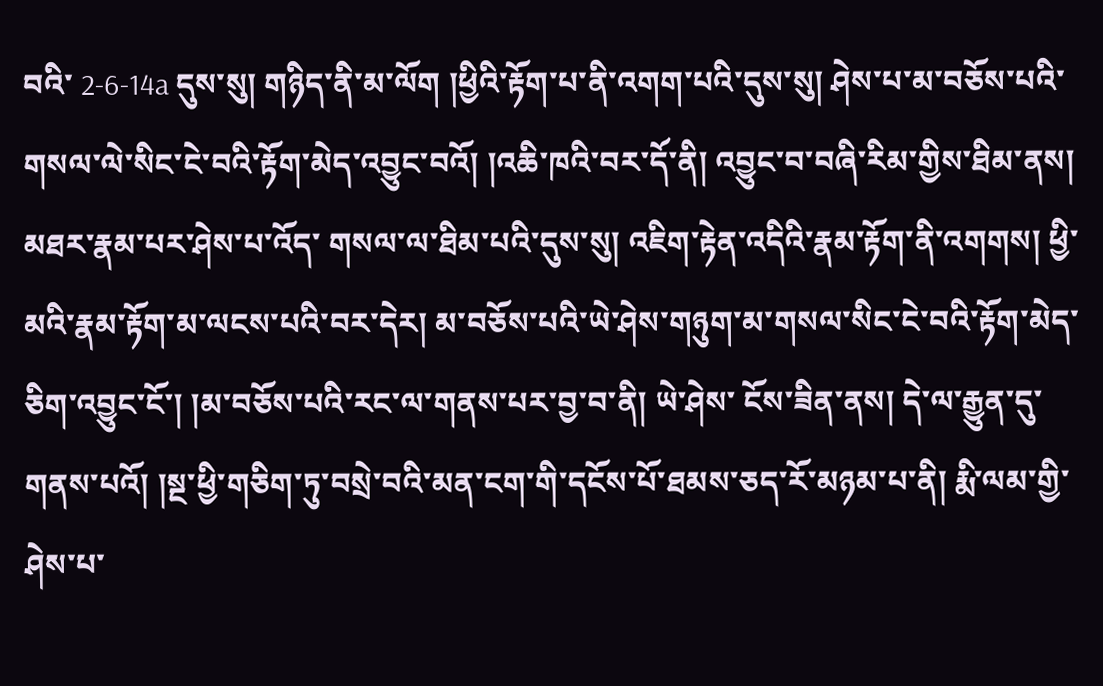བའི་ 2-6-14a དུས་སུ། གཉིད་ནི་མ་ལོག །ཕྱིའི་རྟོག་པ་ནི་འགག་པའི་དུས་སུ། ཤེས་པ་མ་བཅོས་པའི་གསལ་ལེ་སིང་ངེ་བའི་རྟོག་མེད་འབྱུང་བའོ། །འཆི་ཁའི་བར་དོ་ནི། འབྱུང་བ་བཞི་རིམ་གྱིས་ཐིམ་ནས། མཐར་རྣམ་པར་ཤེས་པ་འོད་ གསལ་ལ་ཐིམ་པའི་དུས་སུ། འཇིག་རྟེན་འདིའི་རྣམ་རྟོག་ནི་འགགས། ཕྱི་མའི་རྣམ་རྟོག་མ་ལངས་པའི་བར་དེར། མ་བཅོས་པའི་ཡེ་ཤེས་གཉུག་མ་གསལ་སིང་ངེ་བའི་རྟོག་མེད་ཅིག་འབྱུང་ངོ་། །མ་བཅོས་པའི་རང་ལ་གནས་པར་བྱ་བ་ནི། ཡེ་ཤེས་ ངོས་ཟིན་ནས། དེ་ལ་རྒྱུན་དུ་གནས་པའོ། །སྔ་ཕྱི་གཅིག་ཏུ་བསྲེ་བའི་མན་ངག་གི་དངོས་པོ་ཐམས་ཅད་རོ་མཉམ་པ་ནི། རྨི་ལམ་གྱི་ཤེས་པ་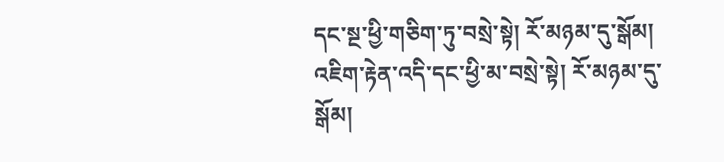དང་སྔ་ཕྱི་གཅིག་ཏུ་བསྲེ་སྟེ། རོ་མཉམ་དུ་སྒོམ། འཇིག་རྟེན་འདི་དང་ཕྱི་མ་བསྲེ་སྟེ། རོ་མཉམ་དུ་སྒོམ།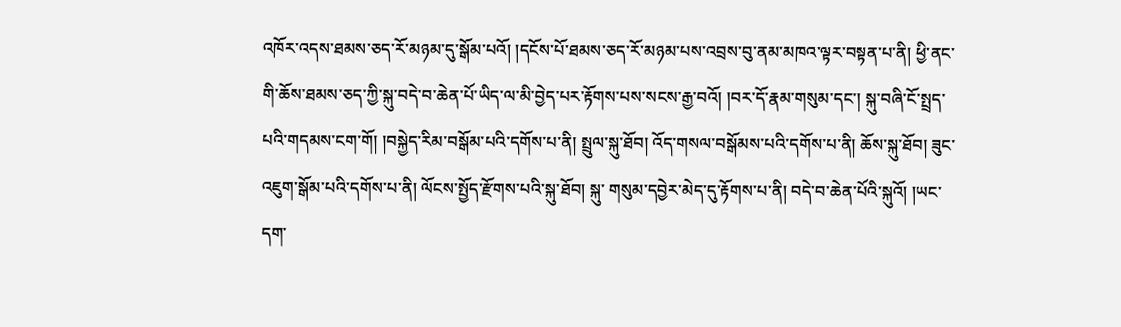འཁོར་འདས་ཐམས་ཅད་རོ་མཉམ་དུ་སྒོམ་པའོ། །དངོས་པོ་ཐམས་ཅད་རོ་མཉམ་པས་འབྲས་བུ་ནམ་མཁའ་ལྟར་བསྟན་པ་ནི། ཕྱི་ནང་གི་ཆོས་ཐམས་ཅད་ཀྱི་སྐུ་བདེ་བ་ཆེན་པོ་ཡིད་ལ་མི་བྱེད་པར་རྟོགས་པས་སངས་རྒྱ་བའོ། །བར་དོ་རྣམ་གསུམ་དང་། སྐུ་བཞི་ངོ་སྤྲད་པའི་གདམས་ངག་གོ། །བསྐྱེད་རིམ་བསྒོམ་པའི་དགོས་པ་ནི། སྤྲུལ་སྐུ་ཐོབ། འོད་གསལ་བསྒོམས་པའི་དགོས་པ་ནི། ཆོས་སྐུ་ཐོབ། ཟུང་འཇུག་སྒོམ་པའི་དགོས་པ་ནི། ལོངས་སྤྱོད་རྫོགས་པའི་སྐུ་ཐོབ། སྐུ་ གསུམ་དབྱེར་མེད་དུ་རྟོགས་པ་ནི། བདེ་བ་ཆེན་པོའི་སྐུའོ། །ཡང་དག་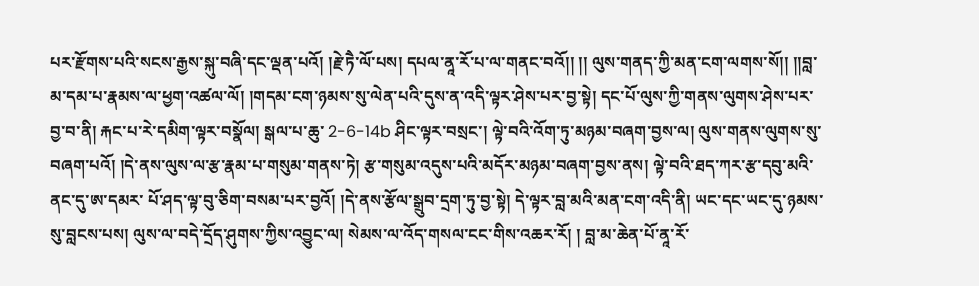པར་རྫོགས་པའི་སངས་རྒྱས་སྐུ་བཞི་དང་ལྡན་པའོ། །རྗེ་ཏཻ་ལོ་པས། དཔལ་ནཱ་རོ་པ་ལ་གནང་བའོ།། །། ལུས་གནད་ཀྱི་མན་ངག་ལགས་སོ།། །།བླ་མ་དམ་པ་རྣམས་ལ་ཕྱག་འཚལ་ལོ། །གདམ་ངག་ཉམས་སུ་ལེན་པའི་དུས་ན་འདི་ལྟར་ཤེས་པར་བྱ་སྟེ། དང་པོ་ལུས་ཀྱི་གནས་ལུགས་ཤེས་པར་བྱ་བ་ནི། རྐང་པ་རེ་དམིག་ལྟར་བསྣོལ། སྒལ་པ་ཆུ་ 2-6-14b ཤིང་ལྟར་བསྲང་། ལྟེ་བའི་འོག་ཏུ་མཉམ་བཞག་བྱས་ལ། ལུས་གནས་ལུགས་སུ་བཞག་པའོ། །དེ་ནས་ལུས་ལ་རྩ་རྣམ་པ་གསུམ་གནས་ཏེ། རྩ་གསུམ་འདུས་པའི་མདོར་མཉམ་བཞག་བྱས་ནས། ལྟེ་བའི་ཐད་ཀར་རྩ་དབུ་མའི་ནང་དུ་ཨ་དམར་ པོ་ཤད་ལྟ་བུ་ཅིག་བསམ་པར་བྱའོ། །དེ་ནས་རྩོལ་སྒྲུབ་དྲག་ཏུ་བྱ་སྟེ། དེ་ལྟར་བླ་མའི་མན་ངག་འདི་ནི། ཡང་དང་ཡང་དུ་ཉམས་སུ་བླངས་པས། ལུས་ལ་བདེ་དྲོད་ཤུགས་ཀྱིས་འབྱུང་ལ། སེམས་ལ་འོད་གསལ་ངང་གིས་འཆར་རོ། ། བླ་མ་ཆེན་པོ་ནཱ་རོ་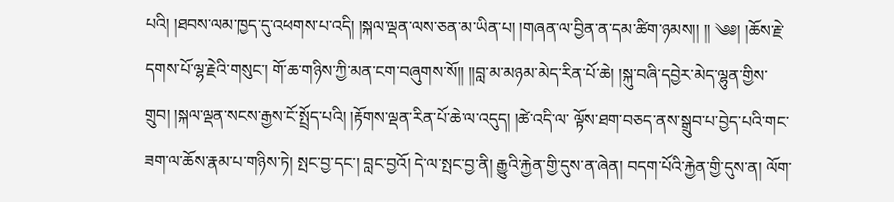པའི། །ཐབས་ལམ་ཁྱད་དུ་འཕགས་པ་འདི། །སྐལ་ལྡན་ལས་ཅན་མ་ཡིན་པ། །གཞན་ལ་བྱིན་ན་དམ་ཚིག་ཉམས།། །། ༄༅། །ཆོས་རྗེ་དགས་པོ་ལྷ་རྗེའི་གསུང་། གོ་ཆ་གཉིས་ཀྱི་མན་ངག་བཞུགས་སོ།། །།བླ་མ་མཉམ་མེད་རིན་པོ་ཆེ། །སྐུ་བཞི་དབྱེར་མེད་ལྷུན་གྱིས་གྲུབ། །སྐལ་ལྡན་སངས་རྒྱས་ངོ་སྤྲོད་པའི། །རྟོགས་ལྡན་རིན་པོ་ཆེ་ལ་འདུད། །ཚེ་འདི་ལ་ ལྟོས་ཐག་བཅད་ནས་སྒྲུབ་པ་བྱེད་པའི་གང་ཟག་ལ་ཆོས་རྣམ་པ་གཉིས་ཏེ། སྤང་བྱ་དང་། བླང་བྱའོ། དེ་ལ་སྤང་བྱ་ནི། རྒྱུའི་རྐྱེན་གྱི་དུས་ན་ཞེན། བདག་པོའི་རྐྱེན་གྱི་དུས་ན། ལོག་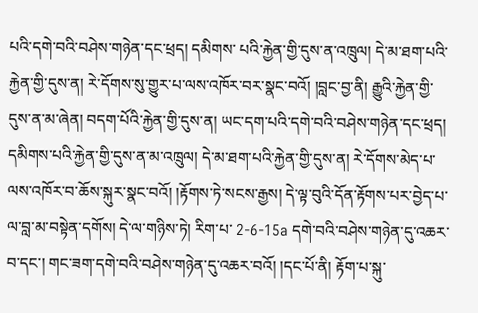པའི་དགེ་བའི་བཤེས་གཉེན་དང་ཕྲད། དམིགས་ པའི་རྐྱེན་གྱི་དུས་ན་འཁྲུལ། དེ་མ་ཐག་པའི་རྐྱེན་གྱི་དུས་ན། རེ་དོགས་སུ་གྱུར་པ་ལས་འཁོར་བར་སྣང་བའོ། །བླང་བྱ་ནི། རྒྱུའི་རྐྱེན་གྱི་དུས་ན་མ་ཞེན། བདག་པོའི་རྐྱེན་གྱི་དུས་ན། ཡང་དག་པའི་དགེ་བའི་བཤེས་གཉེན་དང་ཕྲད། དམིགས་པའི་རྐྱེན་གྱི་དུས་ན་མ་འཁྲུལ། དེ་མ་ཐག་པའི་རྐྱེན་གྱི་དུས་ན། རེ་དོགས་མེད་པ་ལས་འཁོར་བ་ཆོས་སྐུར་སྣང་བའོ། །རྟོགས་ཏེ་སངས་རྒྱས། དེ་ལྟ་བུའི་དོན་རྟོགས་པར་བྱེད་པ་ལ་བླ་མ་བསྟེན་དགོས། དེ་ལ་གཉིས་ཏེ། རིག་པ་ 2-6-15a དགེ་བའི་བཤེས་གཉེན་དུ་འཆར་བ་དང་། གང་ཟག་དགེ་བའི་བཤེས་གཉེན་དུ་འཆར་བའོ། །དང་པོ་ནི། རྟོག་པ་སྐུ་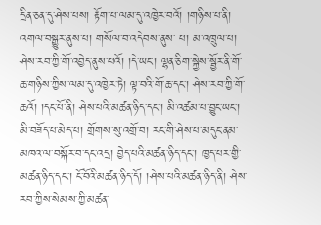དྲིན་ཅན་དུ་ཤེས་པས། རྟོག་པ་ལམ་དུ་འཁྱེར་བའོ། །གཉིས་པ་ནི། འགལ་བསྒྱུར་ནུས་པ། གསོལ་བ་འདེབས་ནུས་ པ། མ་འཁྲུལ་པ། ཤེས་རབ་ཀྱི་གོ་འབྱེད་ནུས་པའོ། །དེ་ཡང་། ལྷན་ཅིག་སྐྱེས་སྦྱོར་ནི་གོ་ཆ་གཉིས་ཀྱིས་ལམ་དུ་འཁྱེར་ཏེ། ལྟ་བའི་གོ་ཆ་དང་། ཤེས་རབ་ཀྱི་གོ་ཆའོ། །དང་པོ་ནི། ཤེས་པའི་མཚན་ཉིད་དང་། མི་འཚམ་པ་བྱུང་ཡང་། མི་བཟོད་པ་མེད་པ། གྲོགས་སུ་འགྲོ་བ། རང་གི་ཤེས་པ་མདུང་ནམ་མཁའ་ལ་བསྐོར་བ་དང་འདྲ། བྱེད་པའི་མཚན་ཉིད་དང་། ཁྱད་པར་གྱི་མཚན་ཉིད་དང་། ངོ་བོའི་མཚན་ཉིད་དོ། །ཤེས་པའི་མཚན་ཉིད་ནི། ཤེས་རབ་ཀྱིས་སེམས་ཀྱི་མཚན་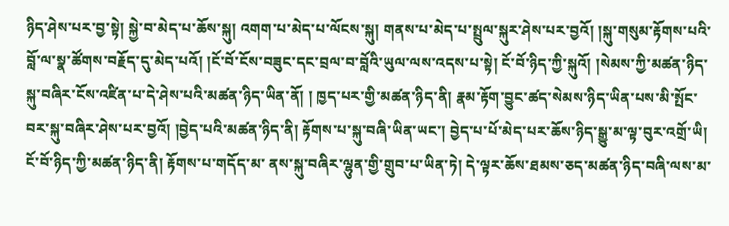ཉིད་ཤེས་པར་བྱ་སྟེ། སྐྱེ་བ་མེད་པ་ཆོས་སྐུ། འགག་པ་མེད་པ་ལོངས་སྐུ། གནས་པ་མེད་པ་སྤྲུལ་སྐུར་ཤེས་པར་བྱའོ། །སྐུ་གསུམ་རྟོགས་པའི་བློ་ལ་སྣ་ཚོགས་བརྗོད་དུ་མེད་པའོ། །ངོ་བོ་ངོས་བཟུང་དང་བྲལ་བ་བློའི་ཡུལ་ལས་འདས་པ་སྟེ། ངོ་བོ་ཉིད་ཀྱི་སྐུའོ། །སེམས་ཀྱི་མཚན་ཉིད་སྐུ་བཞིར་ངོས་འཛིན་པ་དེ་ཤེས་པའི་མཚན་ཉིད་ཡིན་ནོ། ། ཁྱད་པར་གྱི་མཚན་ཉིད་ནི། རྣམ་རྟོག་བྱུང་ཚད་སེམས་ཉིད་ཡིན་པས་མི་སྤོང་བར་སྐུ་བཞིར་ཤེས་པར་བྱའོ། །བྱེད་པའི་མཚན་ཉིད་ནི། རྟོགས་པ་སྐུ་བཞི་ཡིན་ཡང་། བྱེད་པ་པོ་མེད་པར་ཆོས་ཉིད་སྒྱུ་མ་ལྟ་བུར་འགྲོ་ཡི། ངོ་བོ་ཉིད་ཀྱི་མཚན་ཉིད་ནི། རྟོགས་པ་གདོད་མ་ ནས་སྐུ་བཞིར་ལྷུན་གྱི་གྲུབ་པ་ཡིན་ཏེ། དེ་ལྟར་ཆོས་ཐམས་ཅད་མཚན་ཉིད་བཞི་ལས་མ་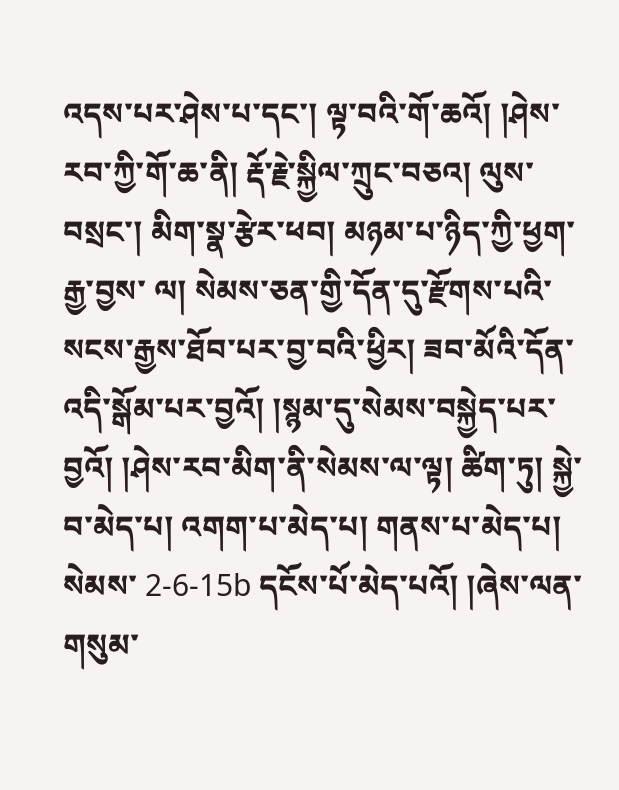འདས་པར་ཤེས་པ་དང་། ལྟ་བའི་གོ་ཆའོ། །ཤེས་རབ་ཀྱི་གོ་ཆ་ནི། རྡོ་རྗེ་སྐྱིལ་ཀྲུང་བཅའ། ལུས་བསྲང་། མིག་སྣ་རྩེར་ཕབ། མཉམ་པ་ཉིད་ཀྱི་ཕྱག་རྒྱ་བྱས་ ལ། སེམས་ཅན་གྱི་དོན་དུ་རྫོགས་པའི་སངས་རྒྱས་ཐོབ་པར་བྱ་བའི་ཕྱིར། ཟབ་མོའི་དོན་འདི་སྒོམ་པར་བྱའོ། །སྙམ་དུ་སེམས་བསྐྱེད་པར་བྱའོ། །ཤེས་རབ་མིག་ནི་སེམས་ལ་ལྟ། ཚིག་ཏུ། སྐྱེ་བ་མེད་པ། འགག་པ་མེད་པ། གནས་པ་མེད་པ། སེམས་ 2-6-15b དངོས་པོ་མེད་པའོ། །ཞེས་ལན་གསུམ་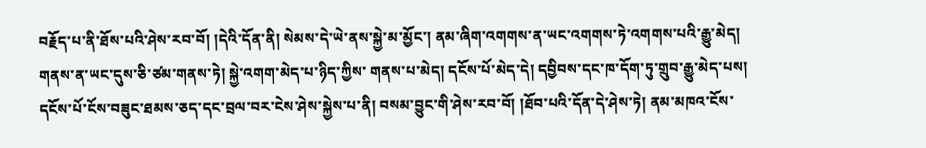བརྗོད་པ་ནི་ཐོས་པའི་ཤེས་རབ་བོ། །དེའི་དོན་ནི། སེམས་དེ་ཡེ་ནས་སྐྱེ་མ་མྱོང་། ནམ་ཞིག་འགགས་ན་ཡང་འགགས་ཏེ་འགགས་པའི་རྒྱུ་མེད། གནས་ན་ཡང་དུས་ཅི་ཙམ་གནས་ཏེ། སྐྱེ་འགག་མེད་པ་ཉིད་ཀྱིས་ གནས་པ་མེད། དངོས་པོ་མེད་དེ། དབྱིབས་དང་ཁ་དོག་ཏུ་གྲུབ་རྒྱུ་མེད་པས། དངོས་པོ་ངོས་བཟུང་ཐམས་ཅད་དང་བྲལ་བར་ངེས་ཤེས་སྐྱེས་པ་ནི། བསམ་བྱུང་གི་ཤེས་རབ་བོ། །ཐོབ་པའི་དོན་དེ་ཤེས་ཏེ། ནམ་མཁའ་ངོས་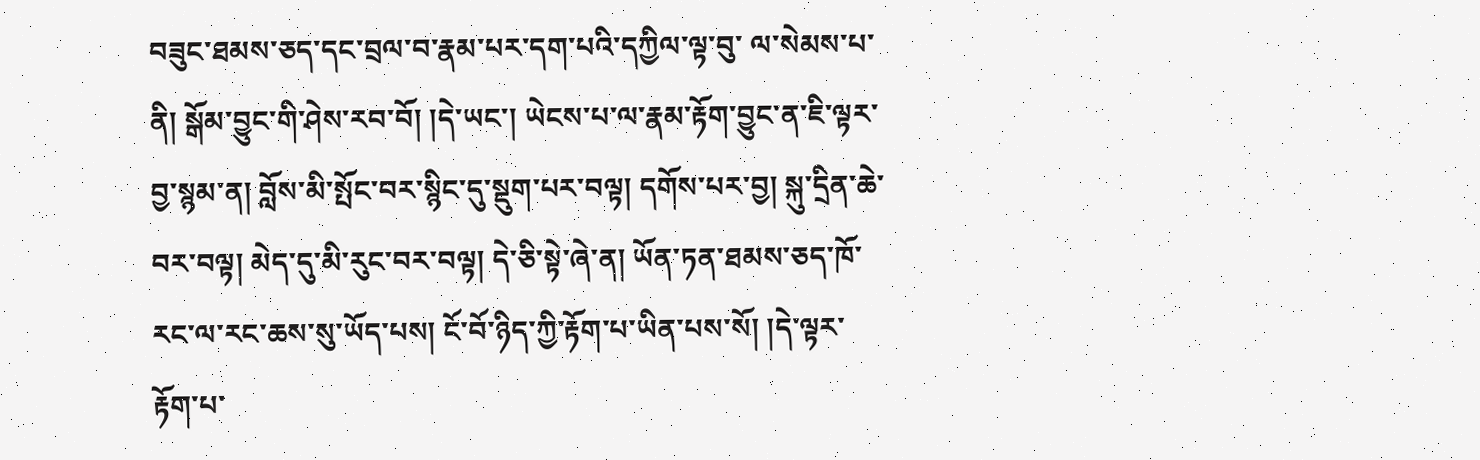བཟུང་ཐམས་ཅད་དང་བྲལ་བ་རྣམ་པར་དག་པའི་དཀྱིལ་ལྟ་བུ་ ལ་སེམས་པ་ནི། སྒོམ་བྱུང་གི་ཤེས་རབ་བོ། །དེ་ཡང་། ཡེངས་པ་ལ་རྣམ་རྟོག་བྱུང་ན་ཇི་ལྟར་བྱ་སྙམ་ན། བློས་མི་སྤོང་བར་སྙིང་དུ་སྡུག་པར་བལྟ། དགོས་པར་བྱ། སྐུ་དྲིན་ཆེ་བར་བལྟ། མེད་དུ་མི་རུང་བར་བལྟ། དེ་ཅི་སྟེ་ཞེ་ན། ཡོན་ཏན་ཐམས་ཅད་ཁོ་རང་ལ་རང་ཆས་སུ་ཡོད་པས། ངོ་བོ་ཉིད་ཀྱི་རྟོག་པ་ཡིན་པས་སོ། །དེ་ལྟར་རྟོག་པ་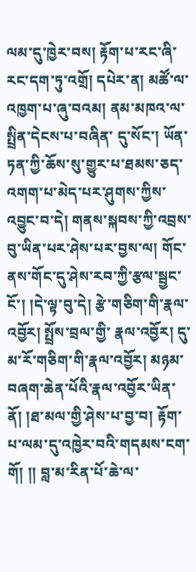ལམ་དུ་ཁྱེར་བས། རྟོག་པ་རང་ཞི་རང་དག་ཏུ་འགྲོ། དཔེར་ན། མཚོ་ལ་འཁྱག་པ་ཞུ་བའམ། ནམ་མཁའ་ལ་སྤྲིན་དེངས་པ་བཞིན་ དུ་སོང་། ཡོན་ཏན་ཀྱི་ཆོས་སུ་གྱུར་པ་ཐམས་ཅད་འགག་པ་མེད་པར་ཤུགས་ཀྱིས་འབྱུང་བ་དེ། གནས་སྐབས་ཀྱི་འབྲས་བུ་ཡིན་པར་ཤེས་པར་བྱས་ལ། གོང་ནས་གོང་དུ་ཤེས་རབ་ཀྱི་རྩལ་སྦྱང་ངོ་། །དེ་ལྟ་བུ་དེ། རྩེ་གཅིག་གི་རྣལ་འབྱོར། སྤྲོས་བྲལ་གྱི་ རྣལ་འབྱོར། དུ་མ་རོ་གཅིག་གི་རྣལ་འབྱོར། མཉམ་བཞག་ཆེན་པོའི་རྣལ་འབྱོར་ཡིན་ནོ། །ཐ་མལ་གྱི་ཤེས་པ་བྱ་བ། རྟོག་པ་ལམ་དུ་འཁྱེར་བའི་གདམས་ངག་གོ། །། བླ་མ་རིན་པོ་ཆེ་ལ་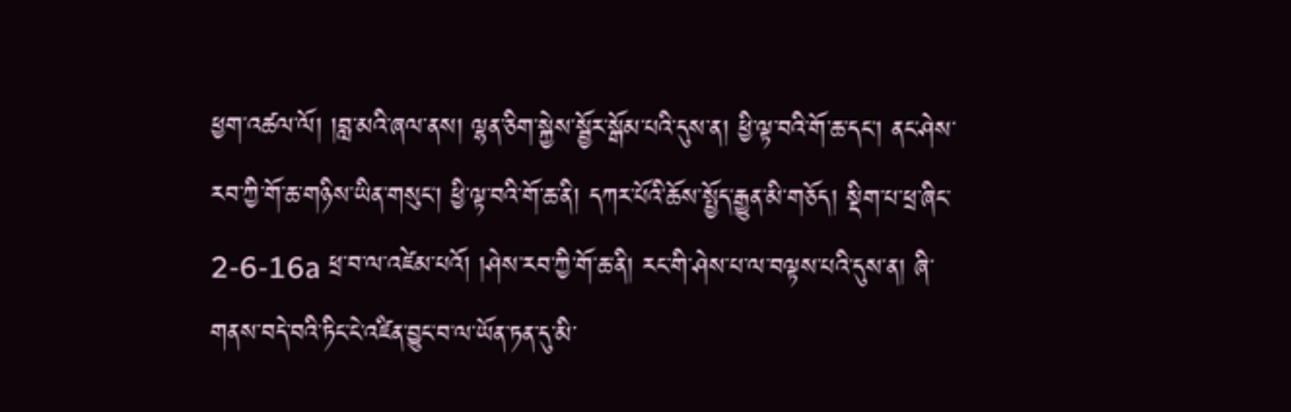ཕྱག་འཚལ་ལོ། །བླ་མའི་ཞལ་ནས། ལྷན་ཅིག་སྐྱེས་སྦྱོར་སྒོམ་པའི་དུས་ན། ཕྱི་ལྟ་བའི་གོ་ཆ་དང་། ནང་ཤེས་རབ་ཀྱི་གོ་ཆ་གཉིས་ཡིན་གསུང་། ཕྱི་ལྟ་བའི་གོ་ཆ་ནི། དཀར་པོའི་ཆོས་སྤྱོད་རྒྱུན་མི་གཅོད། སྡིག་པ་ཕྲ་ཞིང་ 2-6-16a ཕྲ་བ་ལ་འཛེམ་པའོ། །ཤེས་རབ་ཀྱི་གོ་ཆ་ནི། རང་གི་ཤེས་པ་ལ་བལྟས་པའི་དུས་ན། ཞི་གནས་བདེ་བའི་ཏིང་ངེ་འཛིན་བྱུང་བ་ལ་ཡོན་ཏན་དུ་མི་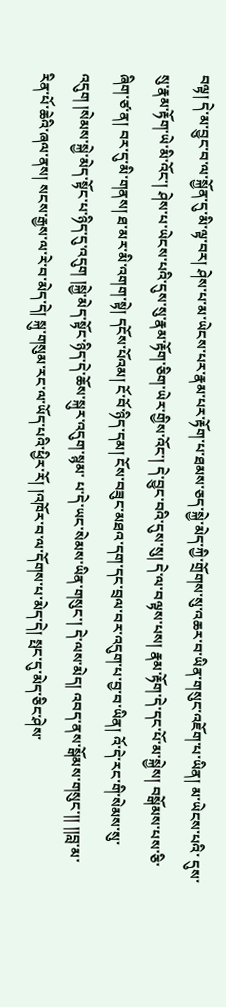བལྟ། དེ་མ་བྱུང་བ་ལ་སྐྱོན་དུ་མི་ལྟ་བར། ཤེས་པ་མ་ཡེངས་པར་རྣམ་པར་རྟོག་པ་ཐམས་ཅད་སྐྱེ་མེད་ཀྱི་གྲོགས་སུ་འཆར་བ་ཡིན་གསུང་འཇོག་པ་ཡིན། མ་ཡེངས་པའི་ དུས་སུ་རྣམ་རྟོག་ཡེ་མི་འོང་། ཤེས་པ་ཡེངས་པའི་དུས་སུ་རྣམ་རྟོག་ཅིག་ཡེར་གྱིས་འོང་། དེ་བྱུང་བའི་དུས་སུ། དེ་ལ་བལྟས་པས། རྣམ་རྟོག་དེ་དང་པོ་མ་སྐྱེས། བསྒོམས་པས་ཅི་ཞིག་ཙ་ན། བར་དུ་མི་གནས། ཐ་མར་མི་འགག་སྟེ། དངོས་པོའམ། ངོ་བོ་ཉིད་དམ། ངོས་བཟུང་མཐའ་དག་དང་བྲལ་བར་འདུག་པ་བྱ་བ་ཡིན། འོ་དེ་རང་གི་སེམས་སུ་འདུག །སེམས་སྐྱེ་མེད་སྟོང་པ་ཉིད་དུ་འདུག །སྐྱེ་མེད་སྟོང་ཉིད་དེ་ཆོས་སྐུར་འདུག་སྙམ་ པ་དེ་ཡང་སེམས་ཡིན་གསུང་། དེ་ལས་མེད། འབད་ནས་སྒོམས་གསུང་།། །།བླ་མ་རིན་པོ་ཆེའི་ཞལ་ནས། སངས་རྒྱས་ལ་རེ་བ་མེད་དེ། སྐུ་གསུམ་རང་ལ་ཡོད་པའི་ཕྱིར་རོ། །འཁོར་བ་ལ་དོགས་པ་མེད་དེ། སྤང་དུ་མེད་ཅིང་ཤེས་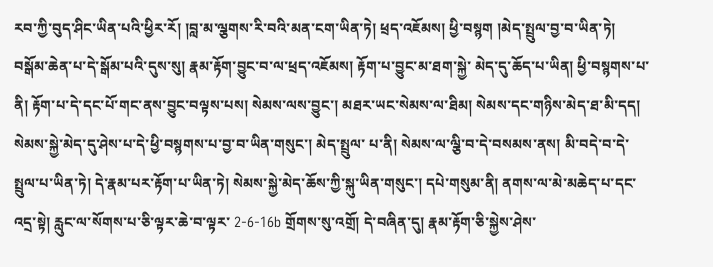རབ་ཀྱི་བུད་ཤིང་ཡིན་པའི་ཕྱིར་རོ། །བླ་མ་ལྕགས་རི་བའི་མན་ངག་ཡིན་ཏེ། ཕྲད་འཇོམས། ཕྱི་བསྙག །མེད་སྤྲུལ་བྱ་བ་ཡིན་ཏེ། བསྒོམ་ཆེན་པ་དེ་སྒོམ་པའི་དུས་སུ། རྣམ་རྟོག་བྱུང་བ་ལ་ཕྲད་འཇོམས། རྟོག་པ་བྱུང་མ་ཐག་སྐྱེ་ མེད་དུ་ཆོད་པ་ཡིན། ཕྱི་བསྙགས་པ་ནི། རྟོག་པ་དེ་དང་པོ་གང་ནས་བྱུང་བལྟས་པས། སེམས་ལས་བྱུང་། མཐར་ཡང་སེམས་ལ་ཐིམ། སེམས་དང་གཉིས་མེད་ཐ་མི་དད། སེམས་སྐྱེ་མེད་དུ་ཤེས་པ་དེ་ཕྱི་བསྙགས་པ་བྱ་བ་ཡིན་གསུང་། མེད་སྤྲུལ་ པ་ནི། སེམས་ལ་ལྕི་བ་དེ་བསམས་ནས། མི་བདེ་བ་དེ་སྤྲུལ་པ་ཡིན་ཏེ། དེ་རྣམ་པར་རྟོག་པ་ཡིན་ཏེ། སེམས་སྐྱེ་མེད་ཆོས་ཀྱི་སྐུ་ཡིན་གསུང་། དཔེ་གསུམ་ནི། ནགས་ལ་མེ་མཆེད་པ་དང་འདྲ་སྟེ། རླུང་ལ་སོགས་པ་ཅི་ལྟར་ཆེ་བ་ལྟར་ 2-6-16b གྲོགས་སུ་འགྲོ། དེ་བཞིན་དུ། རྣམ་རྟོག་ཅི་སྐྱེས་ཤེས་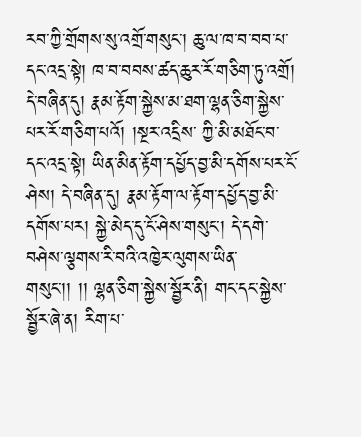རབ་ཀྱི་གྲོགས་སུ་འགྲོ་གསུང་། ཆུ་ལ་ཁ་བ་བབ་པ་དང་འདྲ་སྟེ། ཁ་བ་བབས་ཚད་ཆུར་རོ་གཅིག་ཏུ་འགྲོ། དེ་བཞིན་དུ། རྣམ་རྟོག་སྐྱེས་མ་ཐག་ལྷན་ཅིག་སྐྱེས་པར་རོ་གཅིག་པའོ། །སྔར་འདྲིས་ ཀྱི་མི་མཐོང་བ་དང་འདྲ་སྟེ། ཡིན་མིན་རྟོག་དཔྱོད་བྱ་མི་དགོས་པར་ངོ་ཤེས། དེ་བཞིན་དུ། རྣམ་རྟོག་ལ་རྟོག་དཔྱོད་བྱ་མི་དགོས་པར། སྐྱེ་མེད་དུ་ངོ་ཤེས་གསུང་། དེ་དགེ་བཤེས་ལྕགས་རི་བའི་འཁྱེར་ལུགས་ཡིན་གསུང་།། །། ལྷན་ཅིག་སྐྱེས་སྦྱོར་ནི། གང་དང་སྐྱེས་སྦྱོར་ཞེ་ན། རིག་པ་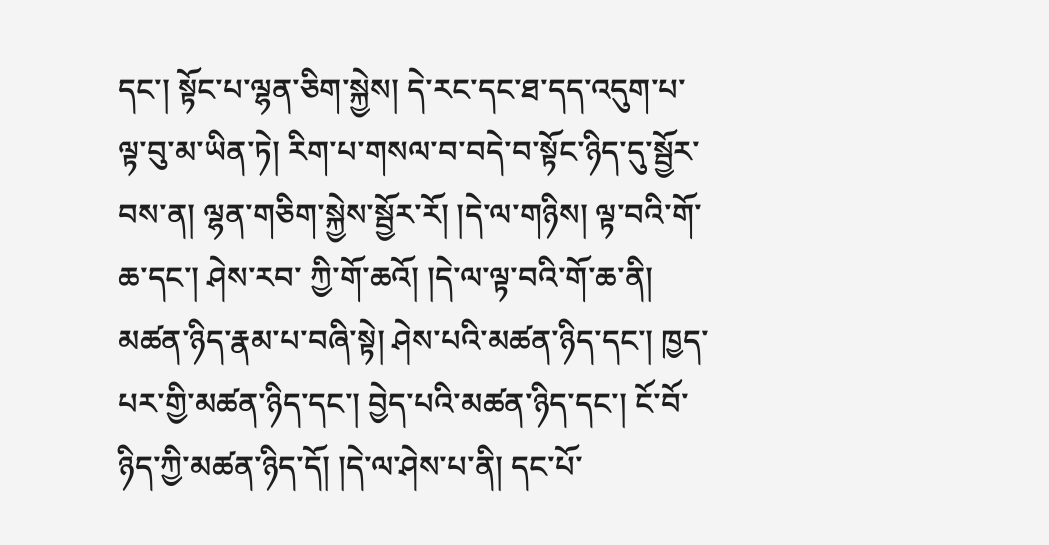དང་། སྟོང་པ་ལྷན་ཅིག་སྐྱེས། དེ་རང་དང་ཐ་དད་འདུག་པ་ལྟ་བུ་མ་ཡིན་ཏེ། རིག་པ་གསལ་བ་བདེ་བ་སྟོང་ཉིད་དུ་སྦྱོར་བས་ན། ལྷན་གཅིག་སྐྱེས་སྦྱོར་རོ། །དེ་ལ་གཉིས། ལྟ་བའི་གོ་ཆ་དང་། ཤེས་རབ་ ཀྱི་གོ་ཆའོ། །དེ་ལ་ལྟ་བའི་གོ་ཆ་ནི། མཚན་ཉིད་རྣམ་པ་བཞི་སྟེ། ཤེས་པའི་མཚན་ཉིད་དང་། ཁྱད་པར་གྱི་མཚན་ཉིད་དང་། བྱེད་པའི་མཚན་ཉིད་དང་། ངོ་བོ་ཉིད་ཀྱི་མཚན་ཉིད་དོ། །དེ་ལ་ཤེས་པ་ནི། དང་པོ་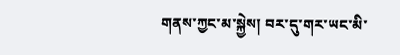གནས་ཀྱང་མ་སྐྱེས། བར་དུ་གར་ཡང་མི་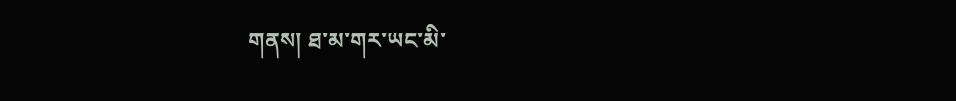གནས། ཐ་མ་གར་ཡང་མི་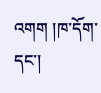འགག །ཁ་དོག་དང་།